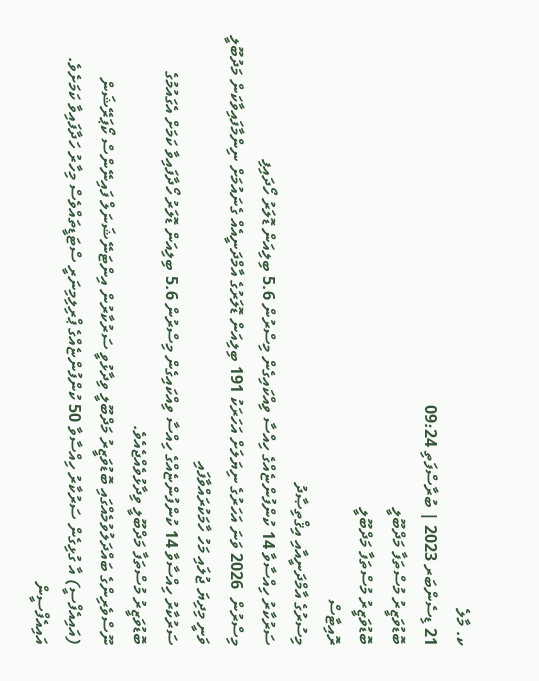ކ. މާލެ
21 ޑިސެންބަރ 2023 | ބުރާސްފަތި 09:24
ބޮޑުވަޒީރު މުސްތަފާ މަދްބޫލީ
ބޮޑުވަޒީރު މުސްތަފާ މަދްބޫލީ
ރޮއިޓާސް
މިސުރުގެ އާމްދަނީއާއި އިޤްތިޞާދު
ސަރުކާރު ހިއްސާވާ 14 ކުންފުންޏެއްގެ ހިއްސާ ވިއްކައިގެން މިސްރުން 5.6 ބިލިއަން ޑޮލަރު ހޯދައިފި
މިސްރުން  2026 ވަނަ އަހަރުގެ ނިޔަލަށް އަހަރަކު 191 ބިލިއަން ޑޮލަރުގެ އާމްދަނީއެއް ގެނައުމަށް ނިންމާފައިވާކަން މަދުބޫލީ ވަނީ މިދިޔަ ޖުލައި މަހު ހާމަކުރައްވާފައި
ސަރުކާރު ހިއްސާވާ 14 ކުންފުންޏެއްގެ ހިއްސާ ވިއްކައިގެން މިސްރުން 5.6 ބިލިއަން ޑޮލަރު ހޯދާފައިވާ ކަމަށް އެގައުމުގެ ބޮޑުވަޒީރު މުސްތަފާ މަދްބޫލީ ވިދާޅުވެއްޖެއެވެ.
ނޫސްވެރިންގެ ބައްދަލުވުމެއްގައި ބޮޑުވަޒީރު މަދްބޫލީ ވިދާޅުވީ ސަރުކާރުން އިންޓަނޭޝަނަލް ފައިނޭންސް ކޯޕަރޭޝަން (އައިއެފްސީ) އާ ގުޅިގެން ސަރުކާރު ހިއްސާވާ 50 ކުންފުންޏެއްގެ ޕްރިލިމިނަރީ ސްޓަޑީތައްވެސް މިހާރު ހަދާފައިވާ ކަމަށެވެ.
އައިއެފްސީން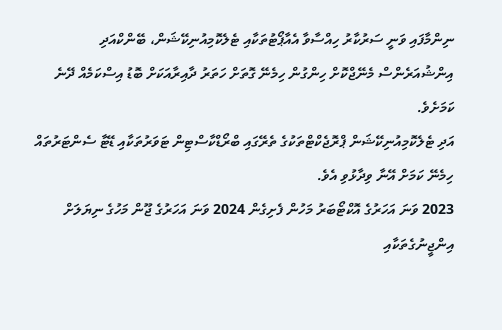ނިންމާފައި ވަނީ ސަރުކާރު ހިއްސާވާ އެއާޕޯޓުތަކާއި ޓެލެކޮމިއުނިކޭޝަން، ބޭންކްއަދި އިންޝުއަރެންސް މެނޭޖްކޮށް ހިންގުން ހިމެނޭ ގޮތަށް ހަތަރު ދާއިރާއަކަށް ބޮޑު އިސްކަމެއް ދޭނެ ކަމަށެވެ.
އަދި ޓެލެކޮމިއުނިކޭޝަން ޕްރޮޖެކްޓްތަކުގެ ތެރޭގައި ބްރޯޑްކާސްޓިން ޓަވަރުތަކާއި ޑޭޓާ ސެންޓަރުތައް ހިމެނޭ ކަމަށް އޭނާ ވިދާޅުވި އެވެ.
2023 ވަނަ އަހަރުގެ އޮކްޓޯބަރު މަހުން ފެށިގެން 2024 ވަނަ އަހަރުގެ ޖޫން މަހުގެ ނިޔަލަށް އިންޖީނުގެތަކާއި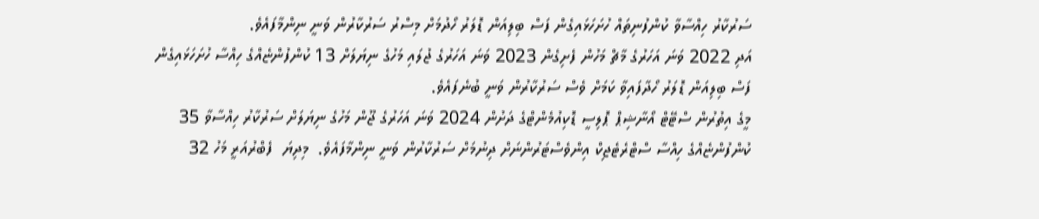ސަރުކާރު ހިއްސާވާ ކުންފުނިތައް ހުށަހަޅައިގެން ފަސް ބިލިއަން ޑޮލަރު ހޯދުމަށް މިސްރު ސަރުކާރުން ވަނީ ނިންމާފައެވެ.
އަދި 2022 ވަނަ އަހަރުގެ މާޗް މަހުން ފެށިގެން 2023 ވަނަ އަހަރުގެ ޖުލައި މަހުގެ ނިޔަލަށް 13 ކުންފުންޏެއްގެ ހިއްސާ ހުށަހަޅައިގެން ފަސް ބިލިއަން ޑޮލަރު ހޯދާފައިވާ ކަމަށް ވެސް ސަރުކާރުން ވަނީ ބުނެފައެވެ.
މީގެ އިތުރުން ސްޓޭޓް އޯނާޝިޕް ޕޮލިސީ ޑޮކިއުމެންޓްގެ ދަށުން 2024 ވަނަ އަހަރުގެ ޖޫން މަހުގެ ނިޔަލަށް ސަރުކާރު ހިއްސާވާ 35 ކުންފުންޏެއްގެ ހިއްސާ ސްޓްރެޓެޖިކް އިންވެސްޓަރުންނަށް ދިނުމަށް ސަރުކާރުން ވަނީ ނިންމާފައެވެ.  މިދިޔަ  ފެބްރުއަރީ މަހު 32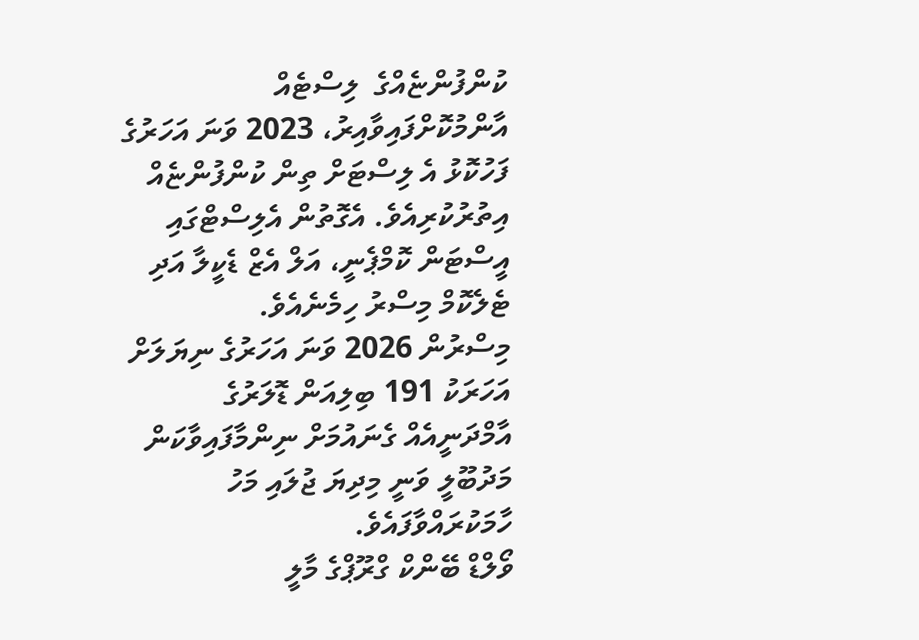ކުންފުންޏެއްގެ  ލިސްޓެއް އާންމުކޮށްފައިވާއިރު، 2023 ވަނަ އަހަރުގެ ފަހުކޮޅު އެ ލިސްޓަށް ތިން ކުންފުންޏެއް އިތުރުކުރިއެވެ. އެގޮތުން އެލިސްޓްގައި އީސްޓަން ކޮމްޕެނީ، އަލް އެޒް ޑެކީލާ އަދި ޓެލެކޮމް މިސްރު ހިމެނެއެވެ.
މިސްރުން 2026 ވަނަ އަހަރުގެ ނިޔަލަށް އަހަރަކު 191 ބިލިއަން ޑޮލަރުގެ އާމްދަނީއެއް ގެނައުމަށް ނިންމާފައިވާކަން މަދުބޫލީ ވަނީ މިދިޔަ ޖުލައި މަހު ހާމަކުރައްވާފައެވެ.
ވޯލްޑް ބޭންކް ގްރޫޕްގެ މާލީ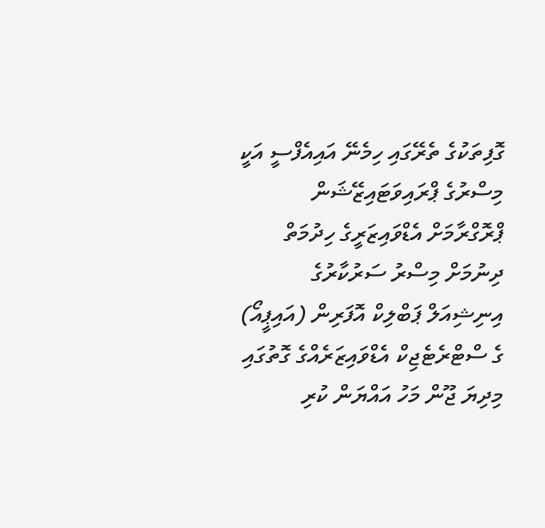ގޮފިތަކުގެ ތެރޭގައި ހިމެނޭ އައިއެފްސީ އަކީ މިސްރުގެ ޕްރައިވަޓައިޒޭޝަން ޕްރޮގްރާމަށް އެޑްވައިޒަރީގެ ހިދުމަތް ދިނުމަށް މިސްރު ސަރުކާރުގެ އިނިޝިއަލް ޕަބްލިކް އޮފަރިން (އައިޕީއޯ) ގެ ސްޓްރެޓެޖިކް އެޑްވައިޒަރެއްގެ ގޮތުގައި މިދިޔަ ޖޫން މަހު އައްޔަން ކުރި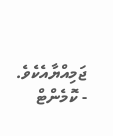ޖަމިއްޔާއެކެވެ.
- ކޮމެންޓް